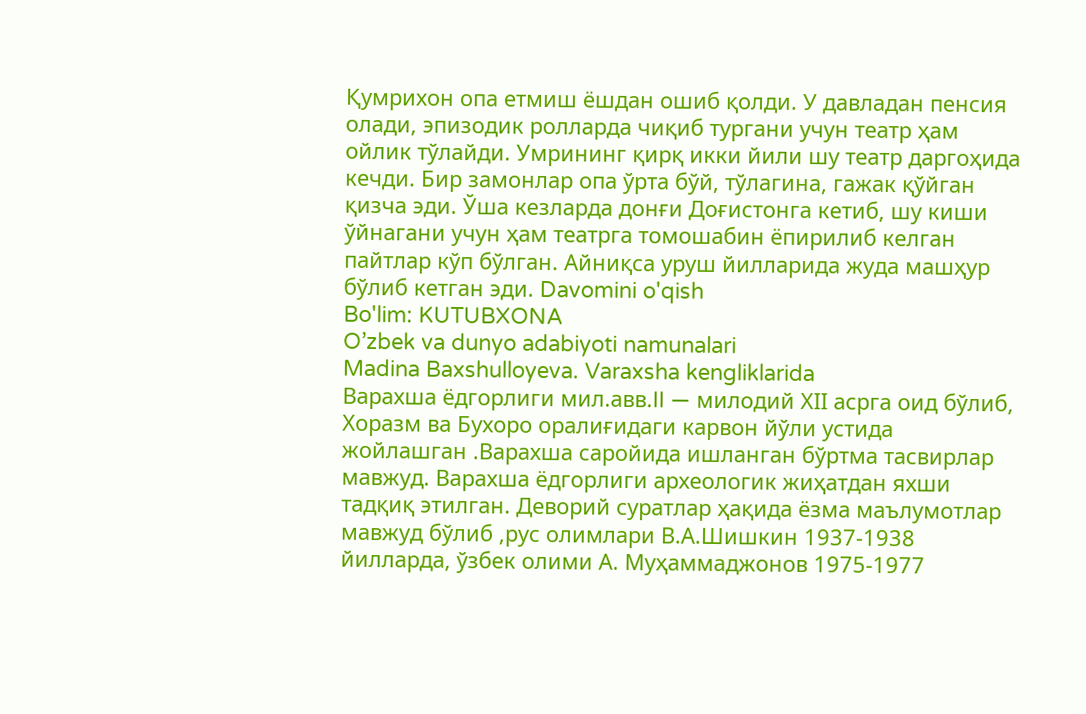Қумрихон опа етмиш ёшдан ошиб қолди. У давладан пенсия олади, эпизодик ролларда чиқиб тургани учун театр ҳам ойлик тўлайди. Умрининг қирқ икки йили шу театр даргоҳида кечди. Бир замонлар опа ўрта бўй, тўлагина, гажак қўйган қизча эди. Ўша кезларда донғи Доғистонга кетиб, шу киши ўйнагани учун ҳам театрга томошабин ёпирилиб келган пайтлар кўп бўлган. Айниқса уруш йилларида жуда машҳур бўлиб кетган эди. Davomini o'qish
Bo'lim: KUTUBXONA
O’zbek va dunyo adabiyoti namunalari
Madina Baxshulloyeva. Varaxsha kengliklarida
Варахша ёдгорлиги мил.авв.II — милодий ХII асрга оид бўлиб, Хоразм ва Бухоро оралиғидаги карвон йўли устида жойлашган .Варахша саройида ишланган бўртма тасвирлар мавжуд. Варахша ёдгорлиги археологик жиҳатдан яхши тадқиқ этилган. Деворий суратлар ҳақида ёзма маълумотлар мавжуд бўлиб ,рус олимлари В.А.Шишкин 1937-1938 йилларда, ўзбек олими А. Муҳаммаджонов 1975-1977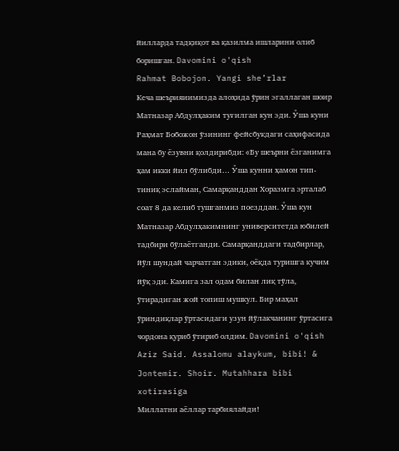йилларда тадқиқот ва қазилма ишларини олиб боришган. Davomini o'qish
Rahmat Bobojon. Yangi she’rlar
Кеча шеърияиимизда алоҳида ўрин эгаллаган шоир Матназар Абдулҳаким туғилган кун эди. Ўша куни Раҳмат Бобожон ўзининг фейсбукдаги саҳифасида мана бу ёзувни қолдирибди: «Бу шеърни ёзганимга ҳам икки йил бўлибди… Ўша кунни ҳамон тип-тиниқ эслайман, Самарқанддан Хоразмга эрталаб соат 8 да келиб тушганмиз поезддан. Ўша кун Матназар Абдулҳакимнинг университетда юбилей тадбири бўлаётганди. Самарқанддаги тадбирлар, йўл шундай чарчатган эдики, оёқда туришга кучим йўқ эди. Камига зал одам билан лиқ тўла, ўтирадиган жой топиш мушкул. Бир маҳал ўриндиқлар ўртасидаги узун йўлакчанинг ўртасига чордона қуриб ўтириб олдим. Davomini o'qish
Aziz Said. Assalomu alaykum, bibi! & Jontemir. Shoir. Mutahhara bibi xotirasiga
Миллатни аёллар тарбиялайди!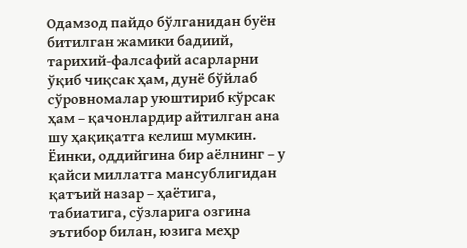Одамзод пайдо бўлганидан буён битилган жамики бадиий, тарихий-фалсафий асарларни ўқиб чиқсак ҳам, дунё бўйлаб сўровномалар уюштириб кўрсак ҳам – қачонлардир айтилган ана шу ҳақиқатга келиш мумкин. Ёинки, оддийгина бир аёлнинг – у қайси миллатга мансублигидан қатъий назар – ҳаётига, табиатига, сўзларига озгина эътибор билан, юзига меҳр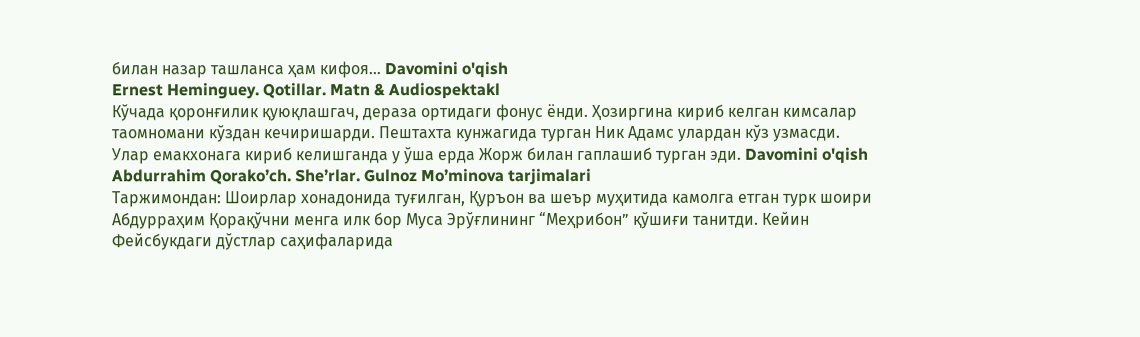билан назар ташланса ҳам кифоя… Davomini o'qish
Ernest Heminguey. Qotillar. Matn & Audiospektakl
Кўчада қоронғилик қуюқлашгач, дераза ортидаги фонус ёнди. Ҳозиргина кириб келган кимсалар таомномани кўздан кечиришарди. Пештахта кунжагида турган Ник Адамс улардан кўз узмасди. Улар емакхонага кириб келишганда у ўша ерда Жорж билан гаплашиб турган эди. Davomini o'qish
Abdurrahim Qorako’ch. She’rlar. Gulnoz Mo’minova tarjimalari
Таржимондан: Шоирлар хонадонида туғилган, Қуръон ва шеър муҳитида камолга етган турк шоири Абдурраҳим Қорақўчни менга илк бор Муса Эрўғлининг “Меҳрибон” қўшиғи танитди. Кейин Фейсбукдаги дўстлар саҳифаларида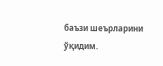баъзи шеърларини ўқидим.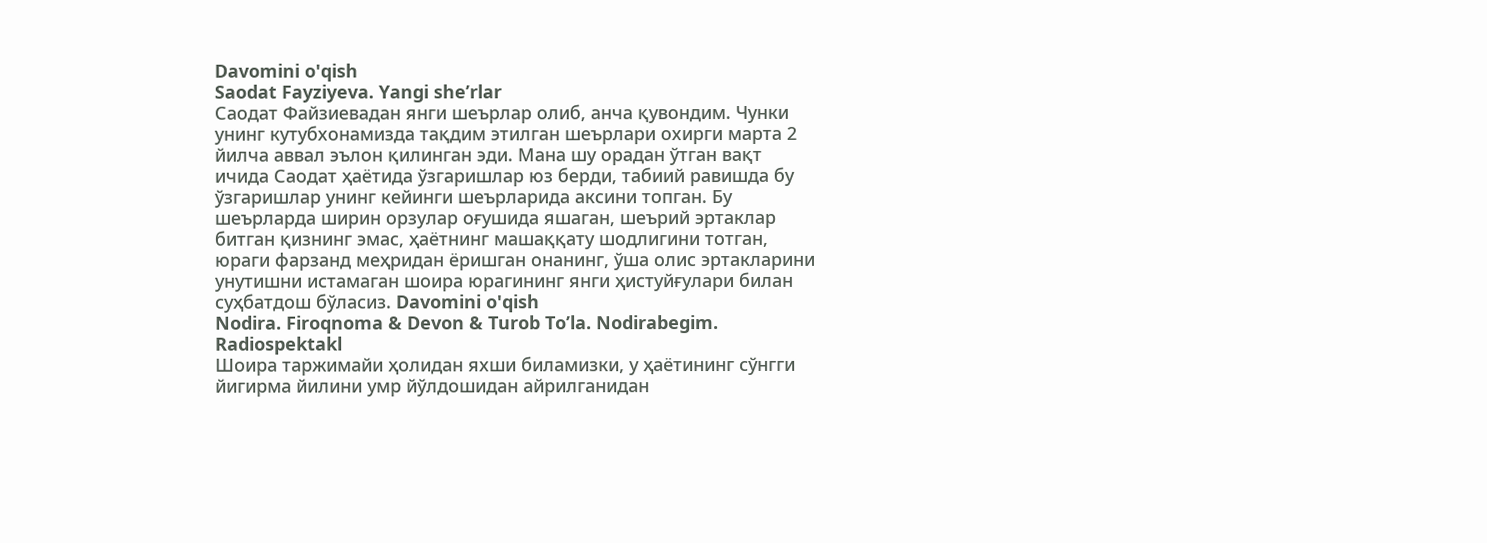Davomini o'qish
Saodat Fayziyeva. Yangi she’rlar
Саодат Файзиевадан янги шеърлар олиб, анча қувондим. Чунки унинг кутубхонамизда тақдим этилган шеърлари охирги марта 2 йилча аввал эълон қилинган эди. Мана шу орадан ўтган вақт ичида Саодат ҳаётида ўзгаришлар юз берди, табиий равишда бу ўзгаришлар унинг кейинги шеърларида аксини топган. Бу шеърларда ширин орзулар оғушида яшаган, шеърий эртаклар битган қизнинг эмас, ҳаётнинг машаққату шодлигини тотган, юраги фарзанд меҳридан ёришган онанинг, ўша олис эртакларини унутишни истамаган шоира юрагининг янги ҳистуйғулари билан суҳбатдош бўласиз. Davomini o'qish
Nodira. Firoqnoma & Devon & Turob To’la. Nodirabegim. Radiospektakl
Шоира таржимайи ҳолидан яхши биламизки, у ҳаётининг сўнгги йигирма йилини умр йўлдошидан айрилганидан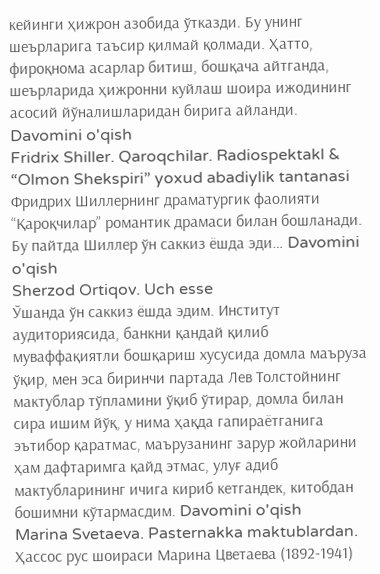кейинги ҳижрон азобида ўтказди. Бу унинг шеърларига таъсир қилмай қолмади. Ҳатто, фироқнома асарлар битиш, бошқача айтганда, шеърларида ҳижронни куйлаш шоира ижодининг асосий йўналишларидан бирига айланди. Davomini o'qish
Fridrix Shiller. Qaroqchilar. Radiospektakl & “Olmon Shekspiri” yoxud abadiylik tantanasi
Фридрих Шиллернинг драматургик фаолияти “Қароқчилар” романтик драмаси билан бошланади. Бу пайтда Шиллер ўн саккиз ёшда эди… Davomini o'qish
Sherzod Ortiqov. Uch esse
Ўшанда ўн саккиз ёшда эдим. Институт аудиториясида, банкни қандай қилиб муваффақиятли бошқариш хусусида домла маъруза ўқир, мен эса биринчи партада Лев Толстойнинг мактублар тўпламини ўқиб ўтирар, домла билан сира ишим йўқ, у нима ҳақда гапираётганига эътибор қаратмас, маърузанинг зарур жойларини ҳам дафтаримга қайд этмас, улуғ адиб мактубларининг ичига кириб кетгандек, китобдан бошимни кўтармасдим. Davomini o'qish
Marina Svetaeva. Pasternakka maktublardan.
Ҳассос рус шоираси Марина Цветаева (1892-1941)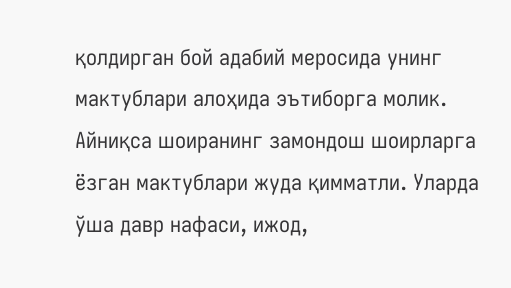қолдирган бой адабий меросида унинг мактублари алоҳида эътиборга молик. Айниқса шоиранинг замондош шоирларга ёзган мактублари жуда қимматли. Уларда ўша давр нафаси, ижод,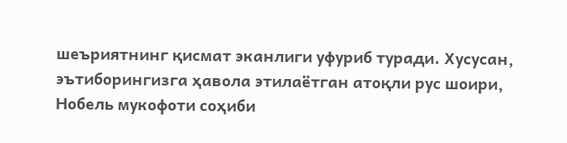шеъриятнинг қисмат эканлиги уфуриб туради. Хусусан, эътиборингизга ҳавола этилаётган атоқли рус шоири, Нобель мукофоти соҳиби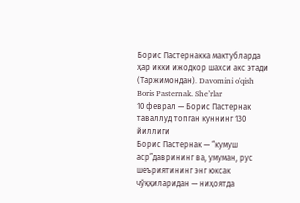Борис Пастернакка мактубларда ҳар икки ижодкор шахси акс этади (Таржимондан). Davomini o'qish
Boris Pasternak. She’rlar
10 феврал — Борис Пастернак таваллуд топган куннинг 130 йиллиги
Борис Пастернак — “кумуш аср”даврининг ва, умуман, рус шеъриятининг энг юксак чўққиларидан — ниҳоятда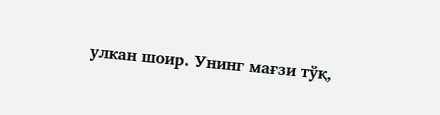улкан шоир. Унинг мағзи тўқ,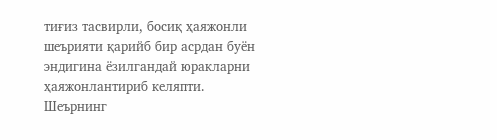тиғиз тасвирли, босиқ ҳаяжонли шеърияти қарийб бир асрдан буён эндигина ёзилгандай юракларни ҳаяжонлантириб келяпти. Шеърнинг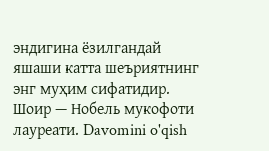эндигина ёзилгандай яшаши катта шеъриятнинг энг муҳим сифатидир. Шоир — Нобель мукофоти лауреати. Davomini o'qish